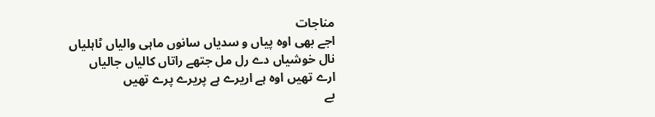مناجات
اجے بھی اوہ پیاں و سدیاں سانوں ماہی والیاں ٹاہلیاں
نال خوشیاں دے رل مل جتھے راتاں کالیاں جالیاں
ارے تھیں اوہ ہے اریرے ہے پریرے پرے تھیں
بے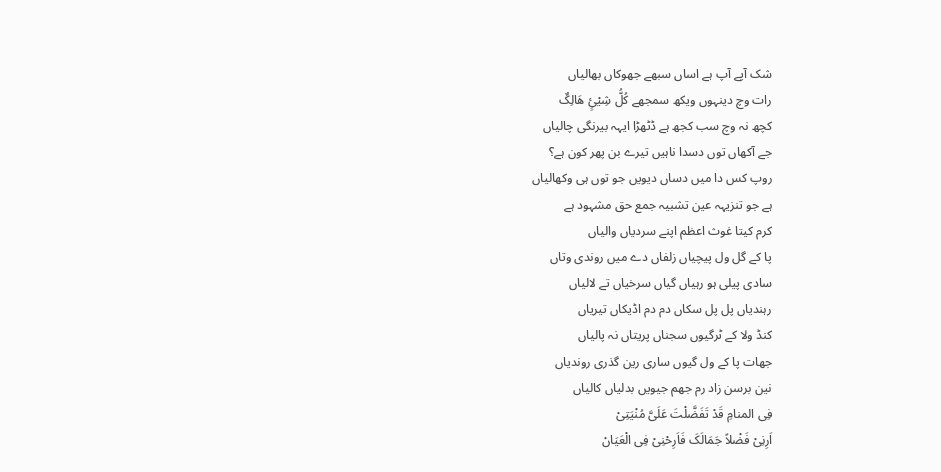شک آپے آپ ہے اساں سبھے جھوکاں بھالیاں
رات وچ دینہوں ویکھ سمجھے کُلُّ شِیْئٍ ھَالِکٌ
کچھ نہ وچ سب کجھ ہے ڈٹھڑا ایہہ بیرنگی چالیاں
جے آکھاں توں دسدا ناہیں تیرے بن پھر کون ہے؟
روپ کس دا میں دساں دیویں جو توں ہی وکھالیاں
ہے جو تنزیہہ عین تشبیہ جمع حق مشہود ہے
کرم کیتا غوث اعظم اپنے سردیاں والیاں
پا کے گل ول پیچیاں زلفاں دے میں روندی وتاں
سادی پیلی ہو رہیاں گیاں سرخیاں تے لالیاں
رہندیاں پل پل سکاں دم دم اڈیکاں تیریاں
کنڈ ولا کے ٹرگیوں سجناں پریتاں نہ پالیاں
جھات پا کے ول گیوں ساری رین گذری روندیاں
نین برسن زاد رم جھم جیویں بدلیاں کالیاں
فِی المنامِ قَدْ تَفَضَّلْتَ عَلَیَّ مُنْیَتِیْ
اَرِنِیْ فَضْلاً جَمَالَکَ فَاَرِحْنِیْ فِی الْعَیَاںْ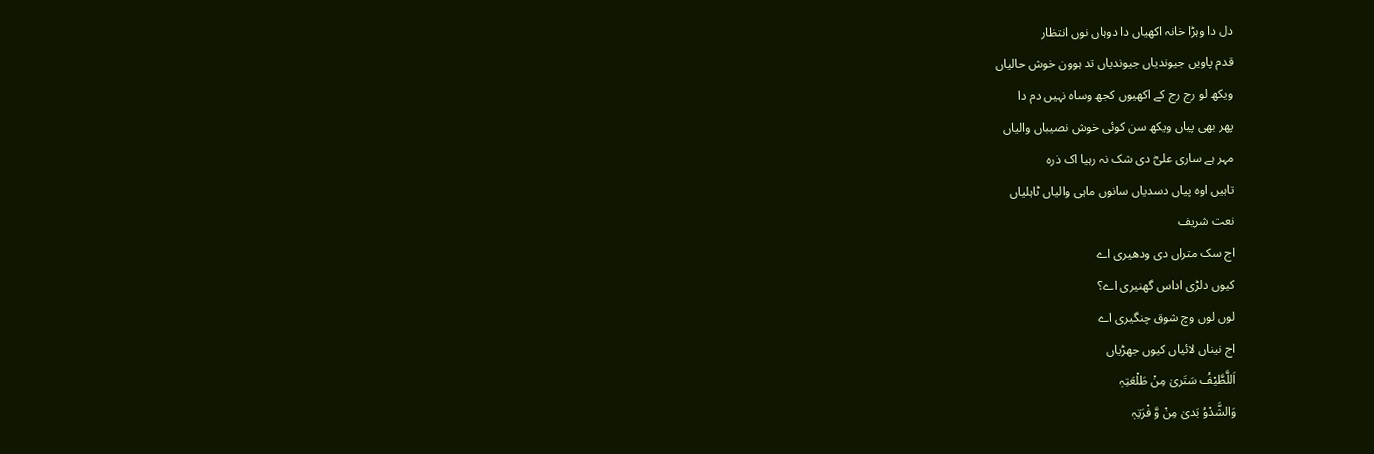دل دا وہڑا خانہ اکھیاں دا دوہاں نوں انتظار
قدم پاویں جیوندیاں جیوندیاں تد ہوون خوش حالیاں
ویکھ لو رج رج کے اکھیوں کجھ وساہ نہیں دم دا
پھر بھی پیاں ویکھ سن کوئی خوش نصیباں والیاں
مہر ہے ساری علیؓ دی شک نہ رہیا اک ذرہ
تاہیں اوہ پیاں دسدیاں سانوں ماہی والیاں ٹاہلیاں
نعت شریف
اج سک متراں دی ودھیری اے
کیوں دلڑی اداس گھنیری اے؟
لوں لوں وچ شوق چنگیری اے
اج نیناں لائیاں کیوں جھڑیاں
اَللَّطَّیْفُ سَتَریٰ مِنْ طَلْعَتِہٖ
وَالشَّدْوُ بَدیٰ مِنْ وَّ فْرَتِہٖ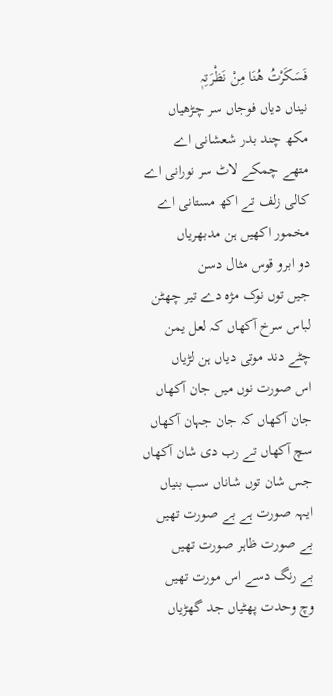فَسَکَرْتُ ھُنَا مِنْ نَظْرَتِہٖ
نیناں دیاں فوجاں سر چڑھیاں
مکھ چند بدر شعشانی اے
متھے چمکے لاٹ سر نورانی اے
کالی زلف تے اکھ مستانی اے
مخمور اکھیں ہن مدبھریاں
دو ابرو قوس مثال دسن
جیں توں نوک مژہ دے تیر چھٹن
لباس سرخ آکھاں کہ لعل یمن
چٹے دند موتی دیاں ہن لڑیاں
اس صورت نوں میں جان آکھاں
جان آکھاں کہ جان جہان آکھاں
سچ آکھاں تے رب دی شان آکھاں
جس شان توں شاناں سب بنیاں
ایہہ صورت ہے بے صورت تھیں
بے صورت ظاہر صورت تھیں
بے رنگ دسے اس مورت تھیں
وچ وحدت پھٹیاں جد گھڑیاں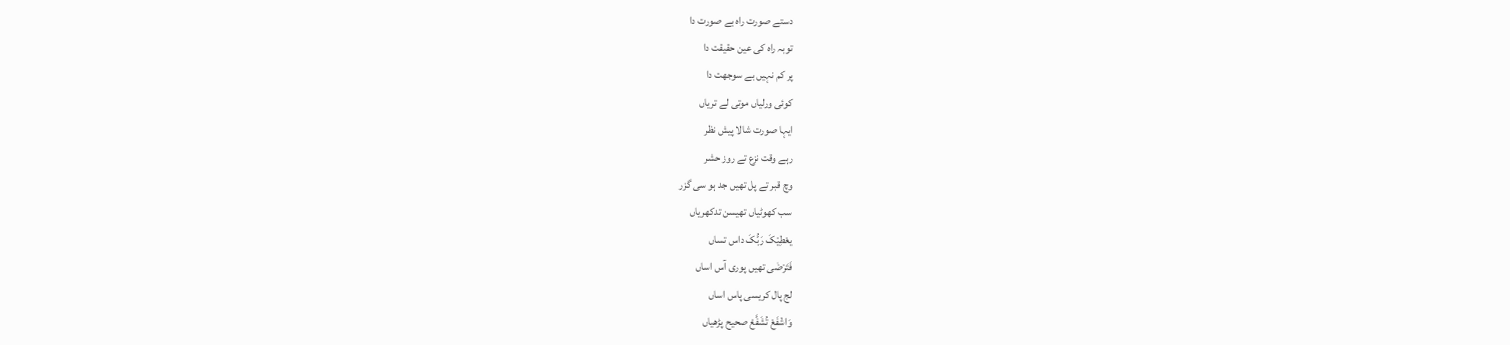دستے صورت راہ بے صورت دا
توبہ راہ کی عین حقیقت دا
پر کم نہیں بے سوجھت دا
کوئی ورلیاں موتی لے تریاں
ایہا صورت شالا پیش نظر
رہے وقت نزع تے روز حشر
وچ قبر تے پل تھیں جد ہو سی گزر
سب کھوٹیاں تھیسن تدکھریاں
یعْطِیْکَ رَبُّکَ داس تساں
فَتَرْضٰی تھیں پوری آس اساں
لج پال کریسی پاس اساں
وَاشْفَعْ تُشَفَّعْ صحیح پڑھیاں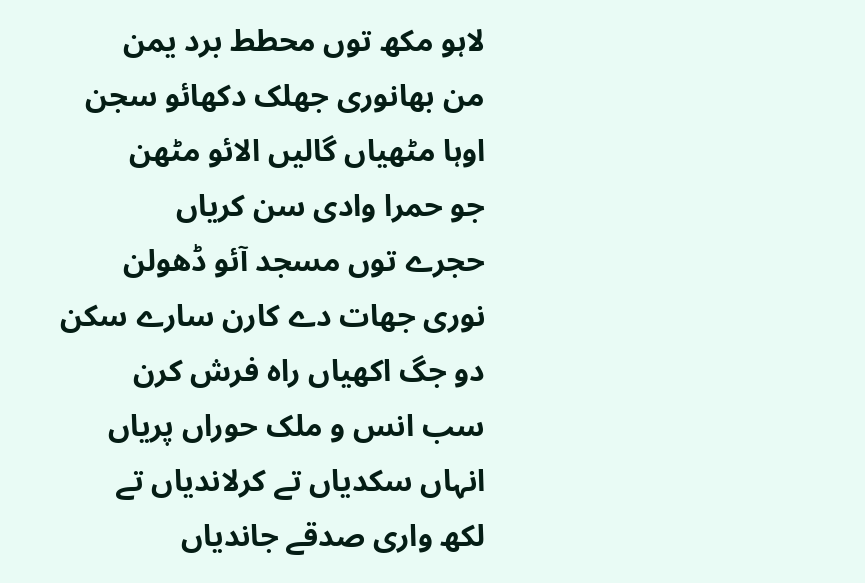لاہو مکھ توں محطط برد یمن
من بھانوری جھلک دکھائو سجن
اوہا مٹھیاں گالیں الائو مٹھن
جو حمرا وادی سن کریاں
حجرے توں مسجد آئو ڈھولن
نوری جھات دے کارن سارے سکن
دو جگ اکھیاں راہ فرش کرن
سب انس و ملک حوراں پریاں
انہاں سکدیاں تے کرلاندیاں تے
لکھ واری صدقے جاندیاں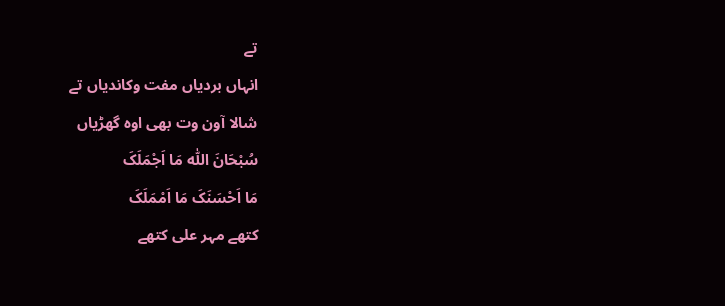تے
انہاں بردیاں مفت وکاندیاں تے
شالا آون وت بھی اوہ گھڑیاں
سُبْحَانَ اللّٰہ مَا اَجْمَلَکَ
مَا اَحْسَنَکَ مَا اَمْمَلَکَ
کتھے مہر علی کتھے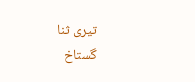تیری ثنا
گستاخ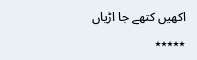اکھیں کتھے جا اڑیاں
٭٭٭٭٭